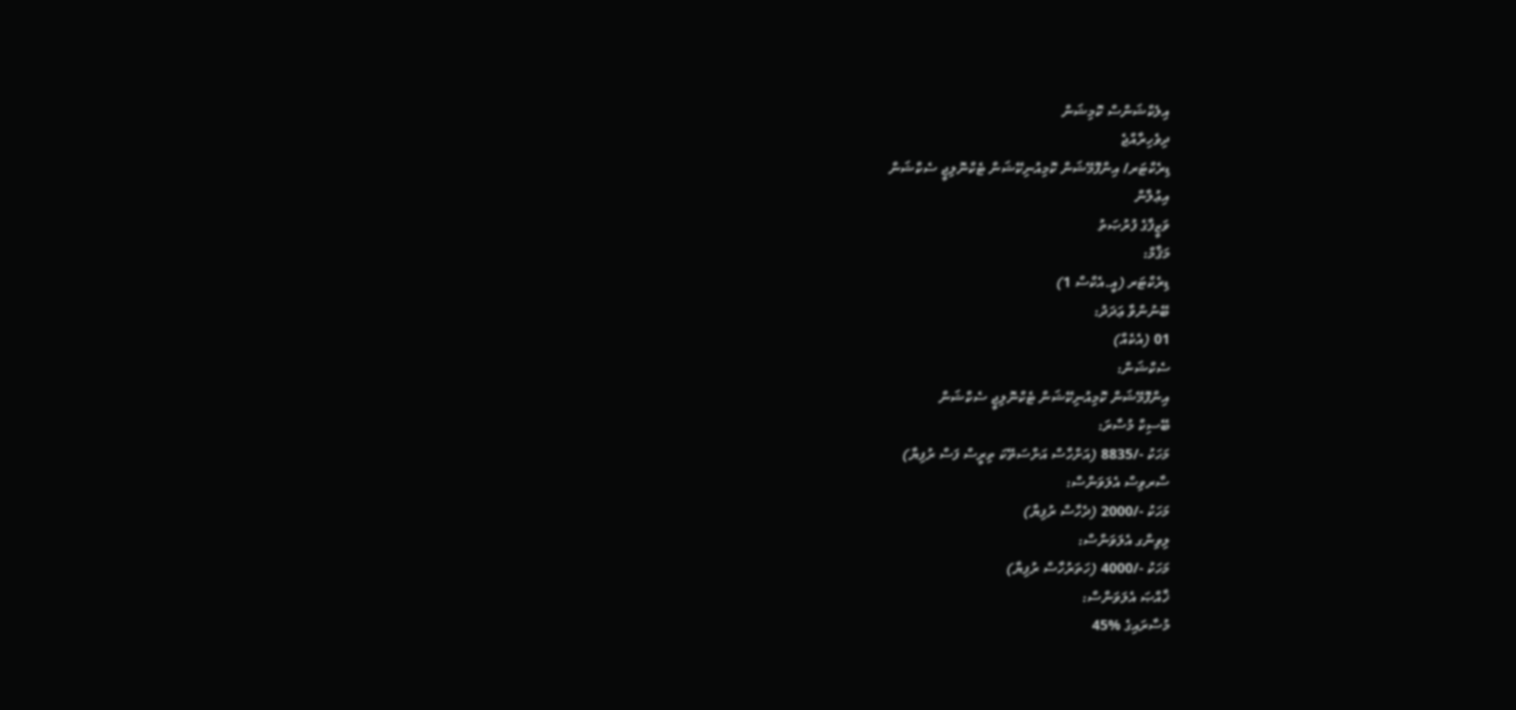އިލެކްޝަންސް ކޮމިޝަން
ދިވެހިރާއްޖެ
ޑިރެކްޓަރ/ އިންފޮމޭޝަން ކޮމިއުނިކޭޝަން ޓެކްނޮލިޖީ ސެކްޝަން
އިޢުލާން
ވަޒީފާގެ ފުރުޞަތު
މަޤާމް:
ޑިރެކްޓަރ (އީ.އެކްސް 1)
ބޭނުންވާ ޢަދަދު:
01 (އެކެއް)
ސެކްޝަން:
އިންފޮމޭޝަން ކޮމިއުނިކޭޝަން ޓެކްނޮލިޖީ ސެކްޝަން
ބޭސިކް މުސާރަ:
މަހަކު -/8835 (އަށްހާސް އަށްސަތޭކަ ތިރީސް ފަސް ރުފިޔާ)
ސާރވިސް އެލަވަންސް:
މަހަކު -/2000 (ދެހާސް ރުފިޔާ)
ލިވިންގ އެލަވަންސް:
މަހަކު -/4000 (ހަތަރުހާސް ރުފިޔާ)
ޚާއްޞަ އެލަވަންސް:
މުސާރައިގެ %45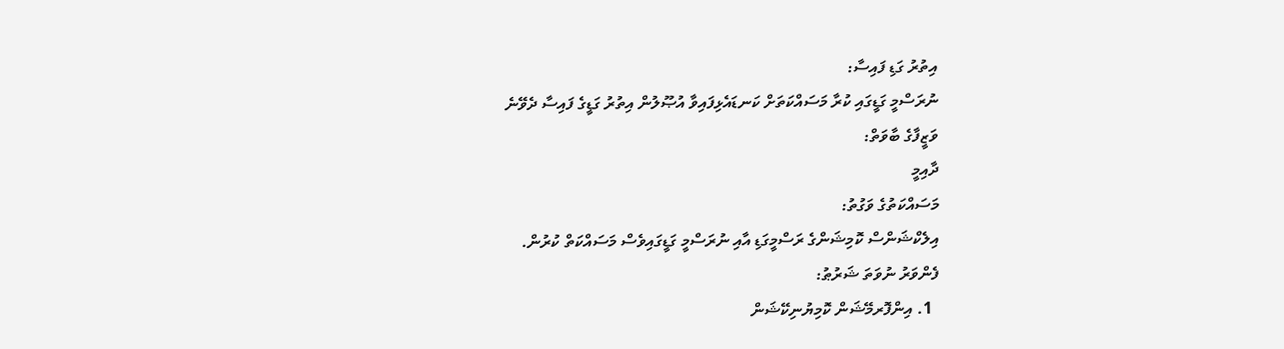އިތުރު ގަޑި ފައިސާ:
ނުރަސްމީ ގަޑީގައި ކުރާ މަސައްކަތަށް ކަނޑައެޅިފައިވާ އުޞޫލުން އިތުރު ގަޑީގެ ފައިސާ ދެވޭނެ
ވަޒީފާގެ ބާވަތް:
ދާއިމީ
މަސައްކަތުގެ ވަގުތު:
އިލެކްޝަންސް ކޮމިޝަންގެ ރަސްމީގަޑި އާއި ނުރަސްމީ ގަޑީގައިވެސް މަސައްކަތް ކުރުން.
ފެންވަރު ނުވަތަ ޝަރުޠު:
  1. އިންފޮރމޭޝަން ކޮމިޔުނިކޭޝަން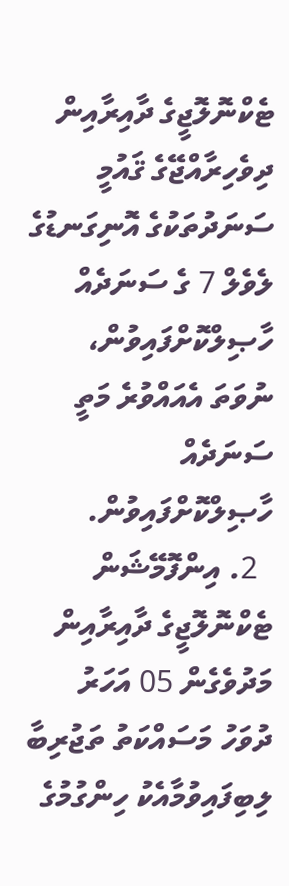ޓެކްނޮލޮޖީގެ ދާއިރާއިން ދިވެހިރާއްޖޭގެ ޤައުމީ ސަނަދުތަކުގެ އޮނިގަނޑުގެ ލެވެލް 7 ގެ ސަނަދެއް ހާޞިލްކޮށްފައިވުން، ނުވަތަ އެއައްވުރެ މަތީ ސަނަދެއް ހާޞިލްކޮށްފައިވުން.
  2. އިންފޮމޭޝަން ޓެކްނޮލޮޖީގެ ދާއިރާއިން މަދުވެގެން 05 އަހަރު ދުވަހު މަސައްކަތު ތަޖުރިބާ ލިބިފައިވުމާއެކު ހިންގުމުގެ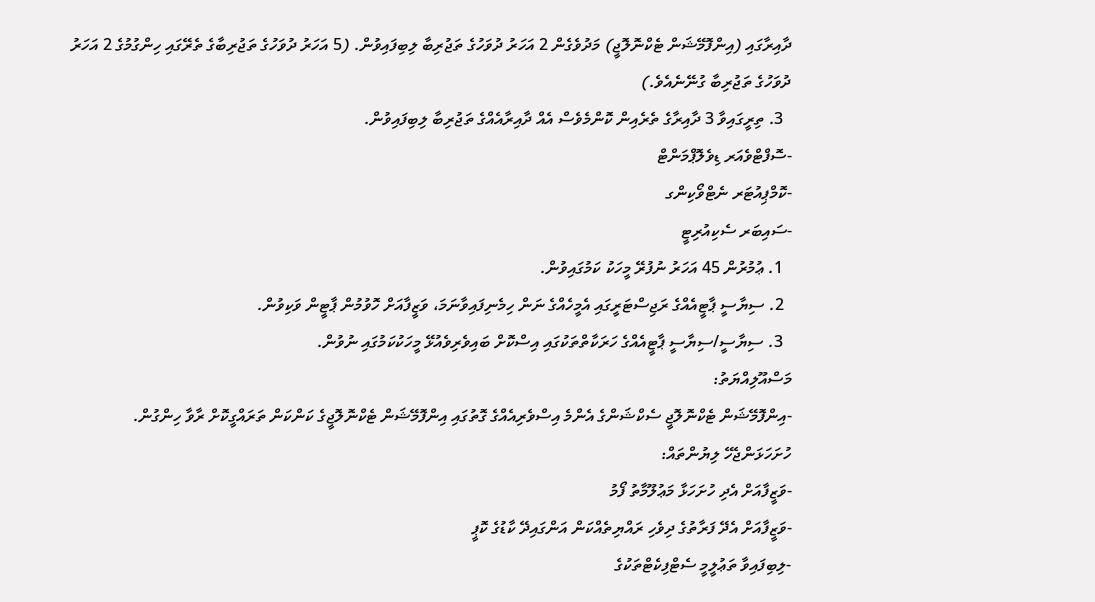ދާއިރާގައި (އިންފޮމޭޝަން ޓެކްނޮލޮޖީ) މަދުވެގެން 2 އަހަރު ދުވަހުގެ ތަޖުރިބާ ލިބިފައިވުން. (5 އަހަރު ދުވަހުގެ ތަޖުރިބާގެ ތެރޭގައި ހިންގުމުގެ 2 އަހަރު ދުވަހުގެ ތަޖުރިބާ ގުނޭނެއެވެ.)
  3. ތިރީގައިވާ 3 ދާއިރާގެ ތެރެއިން ކޮންމެވެސް އެއް ދާއިރާއެއްގެ ތަޖުރިބާ ލިބިފައިވުން.
-ސޮފްޓްވެއަރ ޑިވެލޮޕްމަންޓް
-ކޮމްޕިއުޓަރ ނެޓްވޯކިންގ
-ސައިބަރ ސެކިއުރިޓީ
  1. ޢުމުރުން 45 އަހަރު ނުފުރޭ މީހަކު ކަމުގައިވުން.
  2. ސިޔާސީ ޕާޓީއެއްގެ ރަޖިސްޓަރީގައި އެމީހެއްގެ ނަން ހިމެނިފައިވާނަމަ، ވަޒީފާއަށް ހޮވުމުން ޕާޓީން ވަކިވުން.
  3. ސިޔާސީ/ސިޔާސީ ޕާޓީއެއްގެ ހަރަކާތްތަކުގައި އިސްކޮށް ބައިވެރިވެއުޅޭ މީހަކުކަމުގައި ނުވުން.
މަސްއޫލިއްޔަތު:
-އިންފޮމޭޝަން ޓެކްނޮލޮޖީ ސެކްޝަންގެ އެންމެ އިސްވެރިއެއްގެ ގޮތުގައި އިންފޮމޭޝަން ޓެކްނޮލޮޖީގެ ކަންކަން ތަރައްގީކޮށް ރާވާ ހިންގުން.
ހުށަހަޅަންޖެހޭ ލިޔުންތައް:
-ވަޒީފާއަށް އެދި ހުށަހަޅާ މަޢުލޫމާތު ފޯމު
-ވަޒީފާއަށް އެދޭ ފަރާތުގެ ދިވެހި ރައްޔިތެއްކަން އަންގައިދޭ ކާޑުގެ ކޮޕީ
-ލިބިފައިވާ ތަޢުލީމީ ސެޓްފިކެޓްތަކުގެ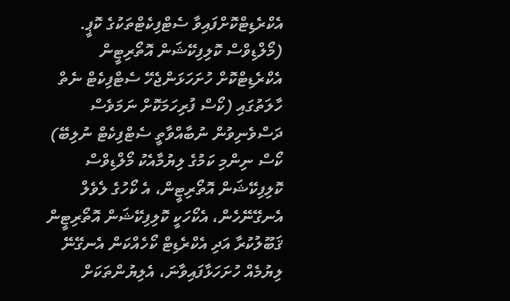އެކްރެޑިޓްކޮށްފައިވާ ސެޓްފިކެޓްތަކުގެ ކޮޕީ. (މޯލްޑިވްސް ކޮލިފިކޭޝަން އޮތޯރިޓީން އެކްރެޑިޓްކޮށް ހުށަހަޅަންޖެހޭ ސެޓްފިކެޓް ނެތް ހާލަތުގައި (ކޯސް ފުރިހަމަކޮށް ނަމަވެސް ދަސްވެނިވުން ނުބާއްވާތީ ސެޓްފިކެޓް ނުލިބޭ) ކޯސް ނިންމި ކަމުގެ ލިޔުމާއެކު މޯލްޑިވްސް ކޮލިފިކޭޝަން އޮތޯރިޓީން، އެ ކޯހުގެ ލެވެލް އެނގޭނޭހެން، އެކޯހަކީ ކޮލިފިކޭޝަން އޮތޯރިޓީން ޤަބޫލުކުރާ އަދި އެކްރެޑިޓް ކޯހެއްކަން އެނގޭނޭ ލިޔުމެއް ހުށަހަޅާފައިވާނަ، އެލިޔުންތަކަށް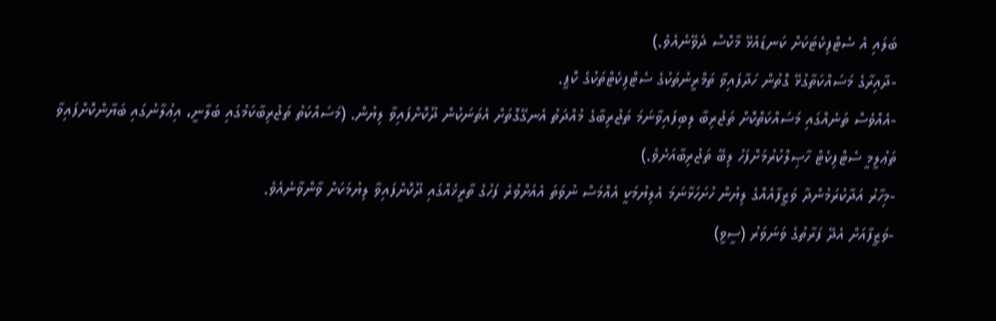ބަލައި އެ ސެޓްފިކެޓަކަށް ކަނޑައެޅޭ މާކްސް ދެވޭނެއެވެ.)
-ދާއިރާގެ މަސައްކަތާގުޅޭ ގޮތުން ހަދާފައިވާ ތަމްރީނުތަކުގެ ސެޓްފިކެޓްތަކުގެ ކޮޕީ.
-އެއްވެސް ތަނެއްގައި މަސައްކަތްކޮށް ތަޖުރިބާ ލިބިފައިވާނަމަ ތަޖުރިބާގެ މުއްދަތު އެނގޭގޮތަށް އެތަނަކުން ދޫކޮށްފައިވާ ލިޔުން. (މަސައްކަތު ތަޖުރިބާކަމުގައި ބަލާނީ، އިޢުލާނުގައި ބަޔާންކޮށްފައިވާ ތަޢުލީމީ ސެޓްފިކެޓް ހާޞިލްކުރުމަށްފަހު ލިބޭ ތަޖުރިބާއަށެވެ.)
-މިހާރު އަދާކުރަމުންދާ ވަޒީފާއެއްގެ ލިޔުން ހުށަހަޅާނަމަ އެލިޔުމަކީ އެއްމަސް ނުވަތަ އެއަށްވުރެ ފަހުގެ ތާރީޚެއްގައި ދޫކޮށްފައިވާ ލިޔުމަކަށް ވާންވާނެއެވެ.
-ވަޒީފާއަށް އެދޭ ފަރާތުގެ ވަނަވަރު (ސީވީ)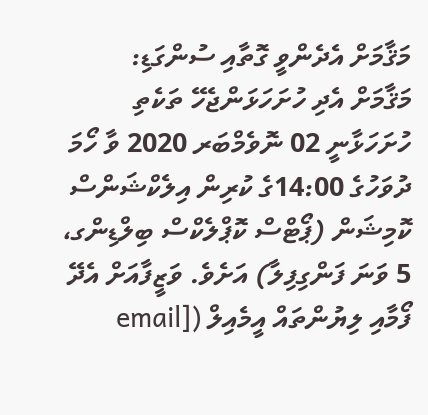މަޤާމަށް އެދެންވީ ގޮތާއި ސުންގަޑި:
މަޤާމަށް އެދި ހުށަހަޅަންޖެހޭ ތަކެތި ހުށަހަޅާނީ 02 ނޮވެމްބަރ 2020 ވާ ހޯމަ ދުވަހުގެ 14:00ގެ ކުރިން އިލެކްޝަންސް ކޮމިޝަން (ޕޯޓްސް ކޮޕްލެކްސް ބިލްޑިންގ، 5 ވަނަ ފަންގިފިލާ) އަށެވެ. ވަޒީފާއަށް އެދޭ ފޯމާއި ލިޔުންތައް އީމެއިލް ([email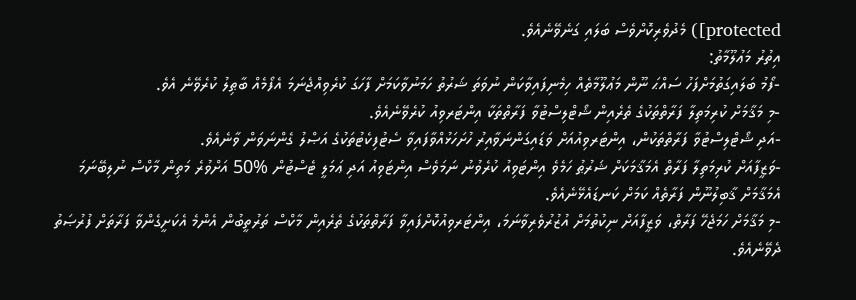protected]) މެދުވެރިކޮށްވެސް ބަލައި ގަނެވޭނެއެވެ.
އިތުރު މަޢުލޫމާތު:
-ފޯމު ބަލައިގަތުމަށްފަހު ސައްޙަ ނޫން މަޢުލޫމާތެއް ހިމެނިފައިވާކަން ނުވަތަ ޝަރުތު ހަމަނުވާކަމަށް ފާހަގަ ކުރެވިއްޖެނަމަ އެފޯމެއް ބާޠިލު ކުރެވޭނެ އެވެ.
-މި މަޤާމަށް ކުރިމަތިލާ ފަރާތްތަކުގެ ތެރެއިން ޝޯޓްލިސްޓުވާ ފަރާތްތަކާ އިންޓަރވިއު ކުރެވޭނެއެވެ.
-އަދި ޝޯޓްލިސްޓުވާ ފަރާތްތަކުން، އިންޓަރވިއުއަށް ވަޑައިގަންނަވާއިރު ހުށަހަޅުއްވާފައިވާ ސެޓުފިކެޓުތަކުގެ އަޞްލު ގެންނަވަން ވާނެއެވެ.
-ވަޒީފާއަށް ކުރިމަތިލާ ފަރާތް އެމަޤާމަކަށް ޝަރުޠު ހަމެވެ އިންޓަވިއު ކުރެވުނު ނަމަވެސް އިންޓަވިއު އަދި ޢަމަލީ ޓެސްޓުން %50 އަށްވުރެ މަތިން މާކްސް ނުލިބޭނަމަ އެމަޤާމަށް ޤާބިލުނޫން ފަރާތެއް ކަމަށް ކަނޑައެޅޭނެއެވެ.
-މި މަޤާމަށް ހަމަޖެހޭ ފަރާތް، ވަޒީފާއަށް ނިކުތުމަށް އުޒުރުވެރިވާނަމަ، އިންޓަރވިއުކޮށްފައިވާ ފަރާތްތަކުގެ ތެރެއިން މާކްސް ތަރުތީބުން އެންމެ އެކަށީގެންވާ ފަރާތަށް ފުރުޞަތު ދެވޭނެއެވެ.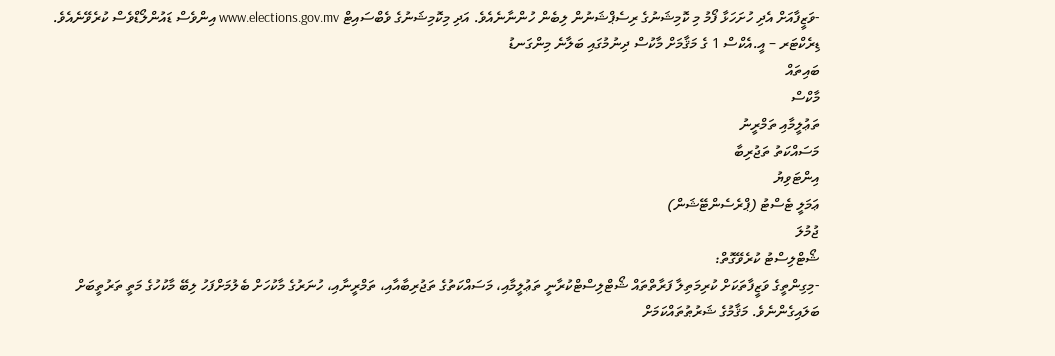-ވަޒީފާއަށް އެދި ހުށަހަޅާ ފޯމު މި ކޮމިޝަނުގެ ރިސެޕްޝަނުން ލިބެން ހުންނާނެއެވެ. އަދި މިކޮމިޝަނުގެ ވެބްސައިޓް www.elections.gov.mv އިންވެސް ޑައުންލޯޑްވެސް ކުރެވޭނެއެވެ.
ޑިރެކްޓަރ – އީ.އެކްސް 1 ގެ މަޤާމަށް މާކުސް ދިނުމުގައި ބަލާނެ މިންގަނޑު
ބައިތައް
މާކްސް
ތަޢުލީމާއި ތަމްރީނު
މަސައްކަތު ތަޖުރިބާ
އިންޓަވިޔު
ޢަމަލީ ޓެސްޓު (ޕްރެސެންޓޭޝަން)
ޖުމުލަ
ޝޯޓްލިސްޓު ކުރެވޭގޮތް:
-މިގިންތީގެ ވަޒީފާތަކަށް ކުރިމަތިލާ ފަރާތްތައް ޝޯޓްލިސްޓްކުރާނީ ތަޢުލީމާއި، މަސައްކަތުގެ ތަޖުރިބާއާއި، ތަމްރީނާއި، ހުނަރުގެ މާކުހަށް ބެލުމަށްފަހު ލިބޭ މާކުހުގެ މަތީ ތަރުތީބަށް ބަލައިގެންނެވެ. މަޤާމުގެ ޝަރުޠުތައްކަމަށް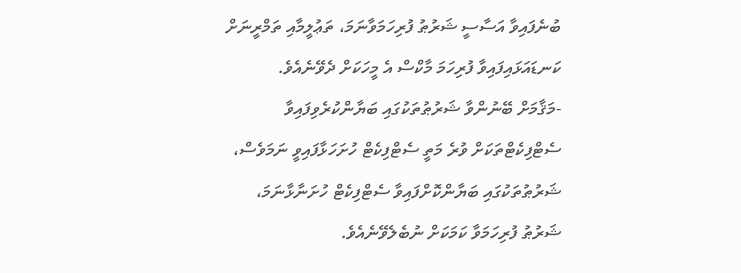ބުނެފައިވާ އަސާސީ ޝަރުޠު ފުރިހަމަވާނަމަ، ތަޢުލީމާއި ތަމްރީނަށް ކަނޑައަޅައިފައިވާ ފުރިހަމަ މާކްސް އެ މީހަކަށް ދެވޭނެއެވެ.
-މަޤާމަށް ބޭނުންވާ ޝަރުޠުތަކުގައި ބަޔާންކުރެވިފައިވާ ސެޓްފިކެޓްތަކަށް ވުރެ މަތީ ސެޓްފިކެޓް ހުށަހަޅާފައިވީ ނަމަވެސް، ޝަރުޠުތަކުގައި ބަޔާންކޮށްފައިވާ ސެޓްފިކެޓް ހުށަނާޅާނަމަ، ޝަރުޠު ފުރިހަމަވާ ކަމަކަށް ނުބެލެވޭނެއެވެ.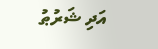އަދި ޝަރުޠު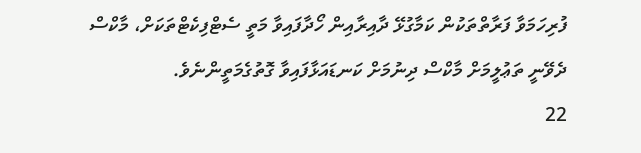ފުރިހަމަވާ ފަރާތްތަކުން ކަމާގުޅޭ ދާއިރާއިން ހޯދާފައިވާ މަތީ ސެޓްފިކެޓްތަކަށް، މާކްސް ދެވޭނީ ތަޢުލީމަށް މާކްސް ދިނުމަށް ކަނޑައަޅާފައިވާ ގޮތުގެމަތީންނެވެ.
22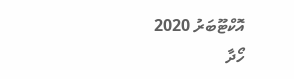އޮކްޓޫބަރު 2020
ހޯދާ